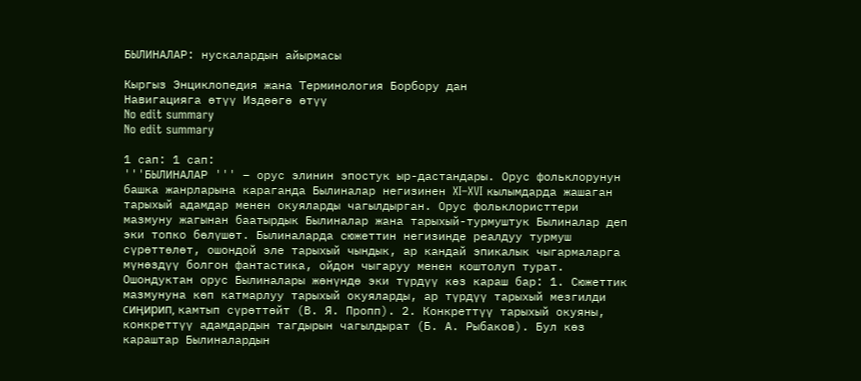БЫЛИНАЛАР: нускалардын айырмасы

Кыргыз Энциклопедия жана Терминология Борбору дан
Навигацияга өтүү Издөөгө өтүү
No edit summary
No edit summary

1 сап: 1 сап:
'''БЫЛИНАЛАР ''' – орус элинин эпостук ыр-дастандары. Орус фольклорунун башка жанрларына караганда Былиналар негизинен XI–XVI кылымдарда жашаган тарыхый адамдар менен окуяларды чагылдырган. Орус фольклористтери мазмуну жагынан баатырдык Былиналар жана тарыхый-турмуштук Былиналар деп эки топко бөлүшөт. Былиналарда сюжеттин негизинде реалдуу турмуш сүрөттөлөт, ошондой эле тарыхый чындык, ар кандай эпикалык чыгармаларга мүнөздүү болгон фантастика, ойдон чыгаруу менен коштолуп турат. Ошондуктан орус Былиналары жөнүндө эки түрдүү көз караш бар: 1. Сюжеттик мазмунуна көп катмарлуу тарыхый окуяларды, ар түрдүү тарыхый мезгилди сиӊирип, камтып сүрөттөйт (В. Я. Пропп). 2. Конкреттүү тарыхый окуяны, конкреттүү адамдардын тагдырын чагылдырат (Б. А. Рыбаков). Бул көз караштар Былиналардын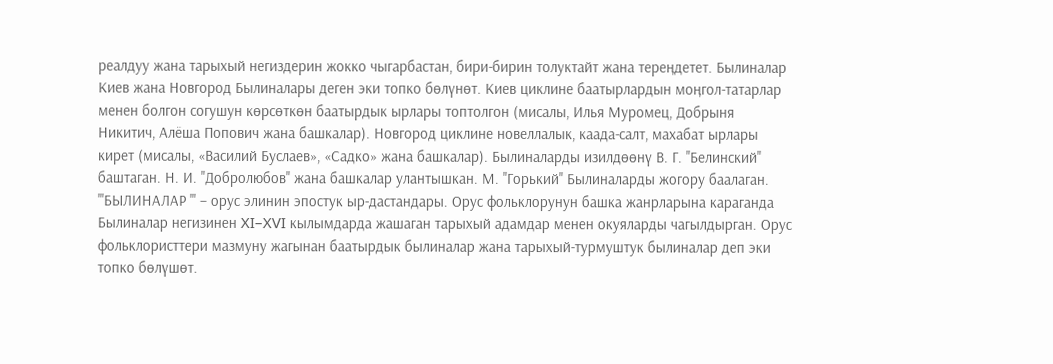реалдуу жана тарыхый негиздерин жокко чыгарбастан, бири-бирин толуктайт жана тереӊдетет. Былиналар Киев жана Новгород Былиналары деген эки топко бөлүнөт. Киев циклине баатырлардын моӊгол-татарлар менен болгон согушун көрсөткөн баатырдык ырлары топтолгон (мисалы, Илья Муромец, Добрыня Никитич, Алёша Попович жана башкалар). Новгород циклине новеллалык, каада-салт, махабат ырлары кирет (мисалы, «Василий Буслаев», «Садко» жана башкалар). Былиналарды изилдөөнү В. Г. ''Белинский'' баштаган. Н. И. ''Добролюбов'' жана башкалар улантышкан. М. ''Горький'' Былиналарды жогору баалаган.
'''БЫЛИНАЛАР ''' – орус элинин эпостук ыр-дастандары. Орус фольклорунун башка жанрларына караганда Былиналар негизинен XI–XVI кылымдарда жашаган тарыхый адамдар менен окуяларды чагылдырган. Орус фольклористтери мазмуну жагынан баатырдык былиналар жана тарыхый-турмуштук былиналар деп эки топко бөлүшөт.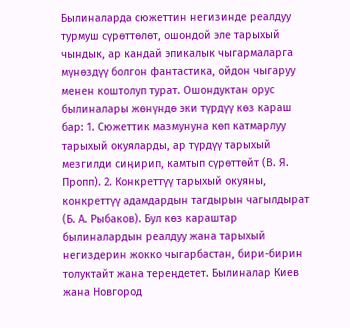Былиналарда сюжеттин негизинде реалдуу турмуш сүрөттөлөт, ошондой эле тарыхый чындык, ар кандай эпикалык чыгармаларга мүнөздүү болгон фантастика, ойдон чыгаруу менен коштолуп турат. Ошондуктан орус былиналары жөнүндө эки түрдүү көз караш бар: 1. Сюжеттик мазмунуна көп катмарлуу тарыхый окуяларды, ар түрдүү тарыхый мезгилди сиӊирип, камтып сүрөттөйт (В. Я. Пропп). 2. Конкреттүү тарыхый окуяны, конкреттүү адамдардын тагдырын чагылдырат (Б. А. Рыбаков). Бул көз караштар былиналардын реалдуу жана тарыхый негиздерин жокко чыгарбастан, бири-бирин толуктайт жана тереӊдетет. Былиналар Киев жана Новгород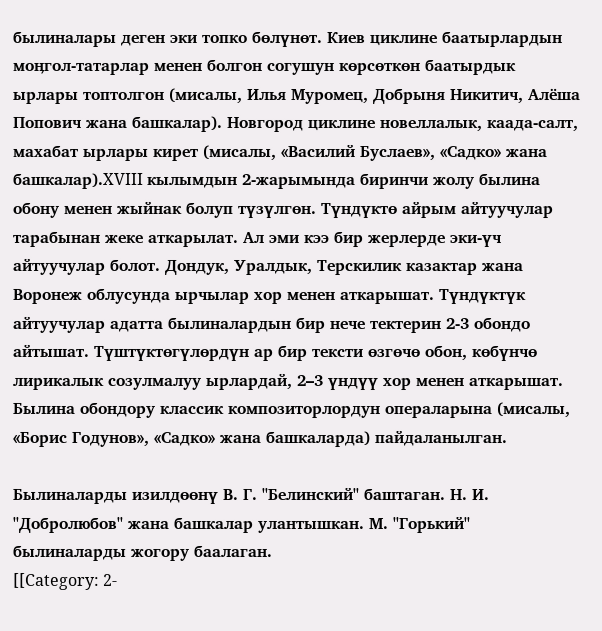былиналары деген эки топко бөлүнөт. Киев циклине баатырлардын моӊгол-татарлар менен болгон согушун көрсөткөн баатырдык ырлары топтолгон (мисалы, Илья Муромец, Добрыня Никитич, Алёша Попович жана башкалар). Новгород циклине новеллалык, каада-салт, махабат ырлары кирет (мисалы, «Василий Буслаев», «Садко» жана башкалар).XVIII кылымдын 2-жарымында биринчи жолу былина обону менен жыйнак болуп түзүлгөн. Түндүктө айрым айтуучулар тарабынан жеке аткарылат. Ал эми кээ бир жерлерде эки-үч айтуучулар болот. Дондук, Уралдык, Терскилик казактар жана Воронеж облусунда ырчылар хор менен аткарышат. Түндүктүк айтуучулар адатта былиналардын бир нече тектерин 2-3 обондо айтышат. Түштүктөгүлөрдүн ар бир тексти өзгөчө обон, көбүнчө лирикалык созулмалуу ырлардай, 2–3 үндүү хор менен аткарышат. Былина обондору классик композиторлордун операларына (мисалы, «Борис Годунов», «Садко» жана башкаларда) пайдаланылган.

Былиналарды изилдөөнү В. Г. ''Белинский'' баштаган. Н. И. ''Добролюбов'' жана башкалар улантышкан. М. ''Горький'' былиналарды жогору баалаган.
[[Category: 2-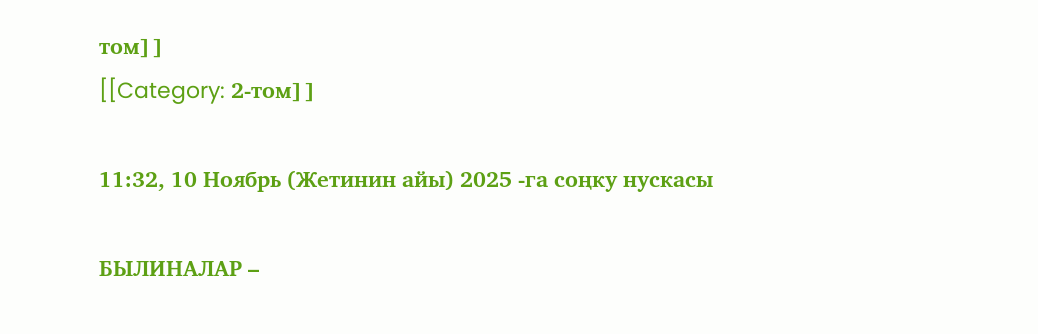том]]
[[Category: 2-том]]

11:32, 10 Ноябрь (Жетинин айы) 2025 -га соңку нускасы

БЫЛИНАЛАР –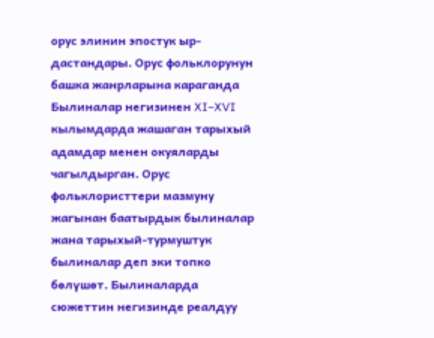орус элинин эпостук ыр-дастандары. Орус фольклорунун башка жанрларына караганда Былиналар негизинен XI–XVI кылымдарда жашаган тарыхый адамдар менен окуяларды чагылдырган. Орус фольклористтери мазмуну жагынан баатырдык былиналар жана тарыхый-турмуштук былиналар деп эки топко бөлүшөт. Былиналарда сюжеттин негизинде реалдуу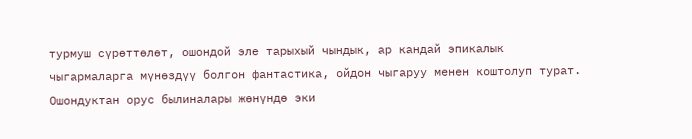турмуш сүрөттөлөт, ошондой эле тарыхый чындык, ар кандай эпикалык чыгармаларга мүнөздүү болгон фантастика, ойдон чыгаруу менен коштолуп турат. Ошондуктан орус былиналары жөнүндө эки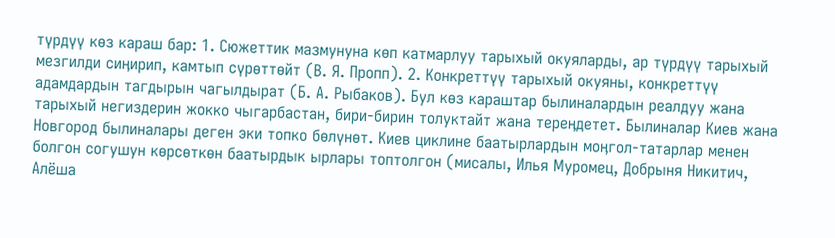түрдүү көз караш бар: 1. Сюжеттик мазмунуна көп катмарлуу тарыхый окуяларды, ар түрдүү тарыхый мезгилди сиӊирип, камтып сүрөттөйт (В. Я. Пропп). 2. Конкреттүү тарыхый окуяны, конкреттүү адамдардын тагдырын чагылдырат (Б. А. Рыбаков). Бул көз караштар былиналардын реалдуу жана тарыхый негиздерин жокко чыгарбастан, бири-бирин толуктайт жана тереӊдетет. Былиналар Киев жана Новгород былиналары деген эки топко бөлүнөт. Киев циклине баатырлардын моӊгол-татарлар менен болгон согушун көрсөткөн баатырдык ырлары топтолгон (мисалы, Илья Муромец, Добрыня Никитич, Алёша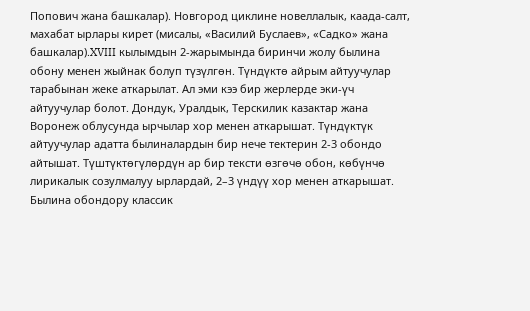Попович жана башкалар). Новгород циклине новеллалык, каада-салт, махабат ырлары кирет (мисалы, «Василий Буслаев», «Садко» жана башкалар).XVIII кылымдын 2-жарымында биринчи жолу былина обону менен жыйнак болуп түзүлгөн. Түндүктө айрым айтуучулар тарабынан жеке аткарылат. Ал эми кээ бир жерлерде эки-үч айтуучулар болот. Дондук, Уралдык, Терскилик казактар жана Воронеж облусунда ырчылар хор менен аткарышат. Түндүктүк айтуучулар адатта былиналардын бир нече тектерин 2-3 обондо айтышат. Түштүктөгүлөрдүн ар бир тексти өзгөчө обон, көбүнчө лирикалык созулмалуу ырлардай, 2–3 үндүү хор менен аткарышат. Былина обондору классик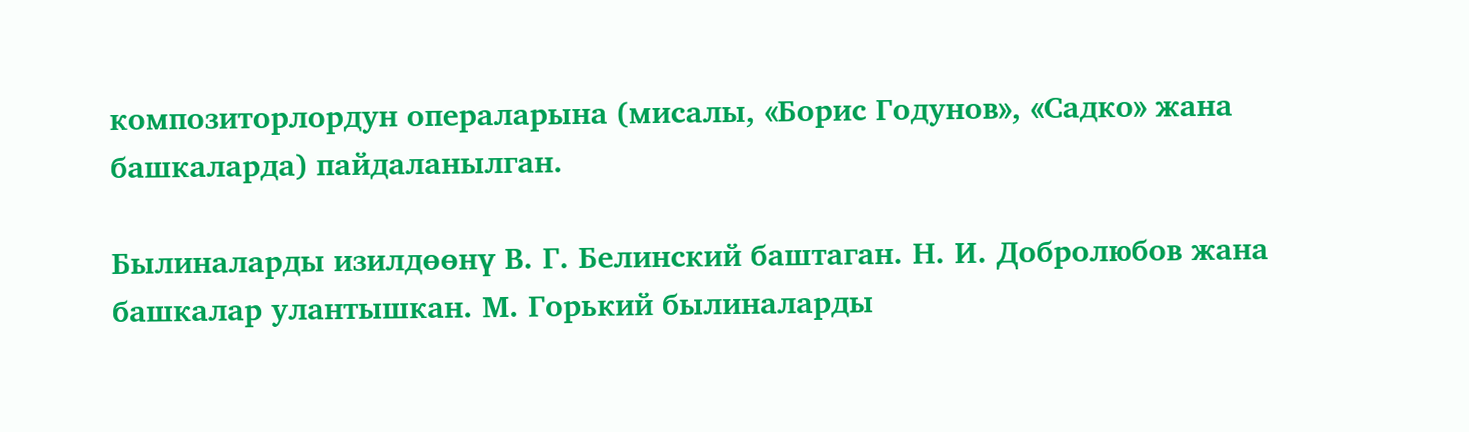композиторлордун операларына (мисалы, «Борис Годунов», «Садко» жана башкаларда) пайдаланылган.

Былиналарды изилдөөнү В. Г. Белинский баштаган. Н. И. Добролюбов жана башкалар улантышкан. М. Горький былиналарды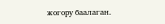жогору баалаган.